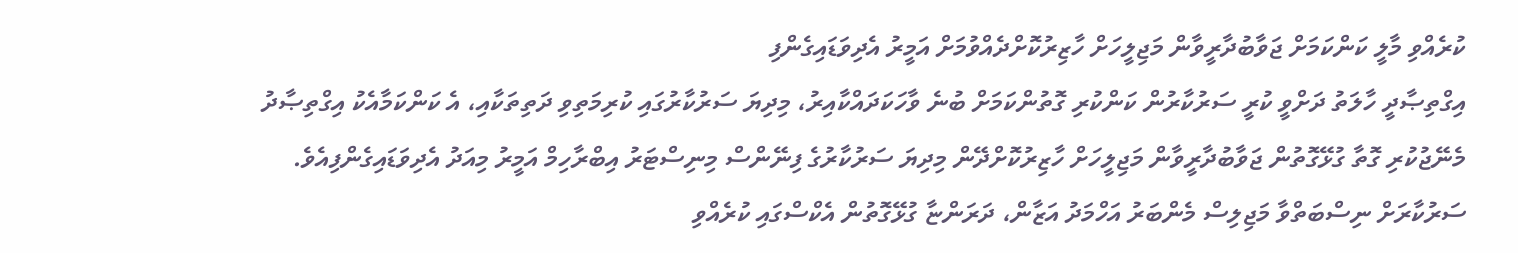ކުރެއްވި މާލީ ކަންކަމަށް ޖަވާބުދާރީވާން މަޖިލީހަށް ހާޒިރުކޮށްދެއްވުމަށް އަމީރު އެދިވަޑައިގެންފި
އިގްތިޞާދީ ހާލަތު ދަށްވީ ކުރީ ސަރުކާރުން ކަންކުރި ގޮތުންކަމަށް ބުނެ ވާހަކަދައްކާއިރު، މިދިޔަ ސަރުކާރުގައި ކުރިމަތިވި ދަތިތަކާއި، އެ ކަންކަމާއެކު އިގްތިޞާދު މެނޭޖުކުރި ގޮތާ ގުޅޭގޮތުން ޖަވާބުދާރީވާން މަޖިލީހަށް ހާޒިރުކޮށްދޭން މިދިޔަ ސަރުކާރުގެ ފިނޭންސް މިނިސްޓަރު އިބްރާހިމް އަމީރު މިއަދު އެދިވަޑައިގެންފިއެވެ. ސަރުކާރަށް ނިސްބަތްވާ މަޖިލިސް މެންބަރު އަހްމަދު އަޒާން، ދަރަންޏާ ގުޅޭގޮތުން އެކްސްގައި ކުރެއްވި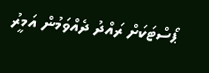ޕޯސްޓަކަށް ރައްދު ދެއްވަމުން އަމީރު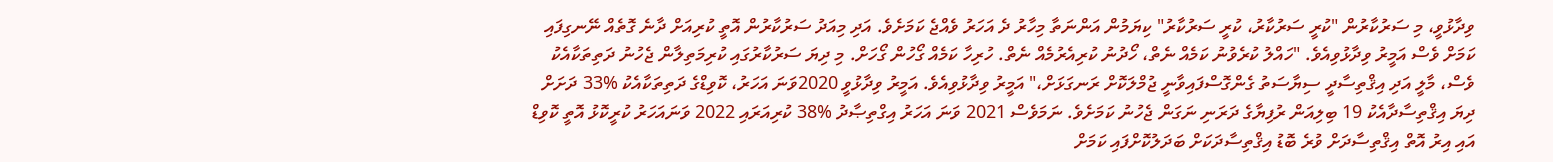ވިދާޅުވީ، މި ސަރުކާރުން "ކުރީ ސަރުކާރު، ކުރީ ސަރުކާރު" ކިޔަމުން އަންނަތާ މިހާރު ދެ އަހަރު ވެއްޖެ ކަމަށެވެ. އަދި މިއަދު ސަރުކާރުން އޮތީ ކުރިއަށް ދާނެ ގޮތެއް ނޭނގިފައި ކަމަށް ވެސް އަމީރު ވިދާޅުވިއެވެ. "ހައްލު ކުރެވުނު ކަމެއް ނެތް، ހޯދުނު ކުރިއެރުމެއް ނެތް. ހުރިހާ ކަމެއް ގޯހުން ގޯހަށް. މި ދިޔަ ސަރުކާރުގައި ކުރިމަތިލާން ޖެހުނު ދަތިތަކާއެކު ވެސް، މާލީ އަދި އިޤްތިސާދީ ސިޔާސަތު ގެންގޮސްފައިވާނީ ޖުމްލަކޮށް ރަނގަޅަށް،" އަމީރު ވިދާޅުވިއެވެ. އަމީރު ވިދާޅުވީ 2020ވަނަ އަހަރު، ކޮވިޑްގެ ދަތިތަކާއެކު %33 ދަށަށް ދިޔަ އިޤްތިސާދާއެކު 19 ބިލިއަން ރުފިޔާގެ ދަރަނި ނަގަން ޖެހުނު ކަމަށެވެ. ނަމަވެސް 2021 ވަނަ އަހަރު އިގްތިޞާދު %38 ކުރިއަރައި 2022 ވަނައަހަރު ކުރީކޮޅު އޮތީ ކޮވިޑް އައި އިރު އޮތް އިޤްތިސާދަށް ވުރެ ބޮޑު އިޤްތިސާދަކަށް ބަދަލުކޮށްފައި ކަމަށް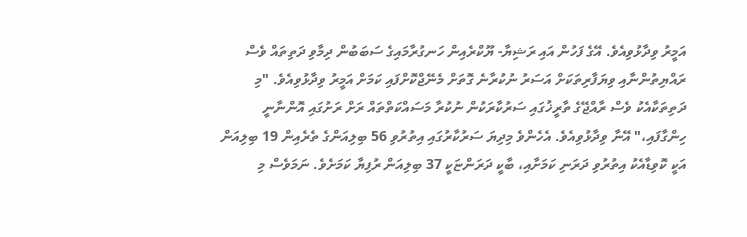އަމީރު ވިދާޅުވިއެވެ. އޭގެ ފަހުން އައި ރަޝިޔާ- ޔޫކްރެއިން ހަނގުރާމައިގެ ސަބަބުން ދިމާވި ދަތިތައް ވެސް ރައްޔިތުންނާއި ވިޔަފާރިތަކަށް އަސަރު ނުކުރާނެ ގޮތަށް މެނޭޖްކޮށްފައި ކަމަށް އަމީރު ވިދާޅުވިއެވެ. "މި ދަތިތަކާއެކު ވެސް ރާއްޖޭގެ ތާރީޚުގައި ސަރުކާރަކުން ނުކުރާ މަސައްކަތްތައް ރަށް ރަށުގައި އޮންނާނީ ހިންގާފައި،" އޭނާ ވިދާޅުވިއެވެ. އެހެންވެ މިދިޔަ ސަރުކާރުގައި އިތުރުވި 56 ބިލިއަންގެ ތެރެއިން 19 ބިލިއަން އަކީ ކޮވިޑާއެކު އިތުރުވި ދަރަނި ކަމަށާއި، ބާކީ ދަރަންޏަކީ 37 ބިލިއަން ރުފިޔާ ކަމަށެވެ. ނަމަވެސް މި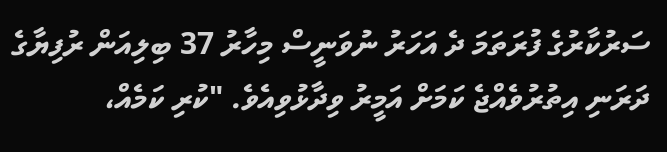ސަރުކާރުގެ ފުރަތަމަ ދެ އަހަރު ނުވަނީސް މިހާރު 37 ބިލިއަން ރުފިޔާގެ ދަރަނި އިތުރުވެއްޖެ ކަމަށް އަމީރު ވިދާޅުވިއެވެ. "ކުރި ކަމެއް،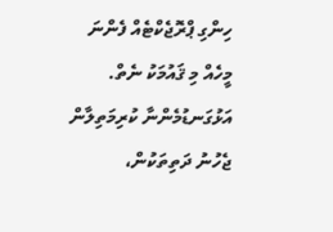ހިންގި ޕްރޮޖެކްޓެއް ފެންނަ މީހެއް މި ޤައުމަކު ނެތް. އަޅުގަނޑުމެންނާ ކުރިމަތިލާން ޖެހުނު ދަތިތަކުން،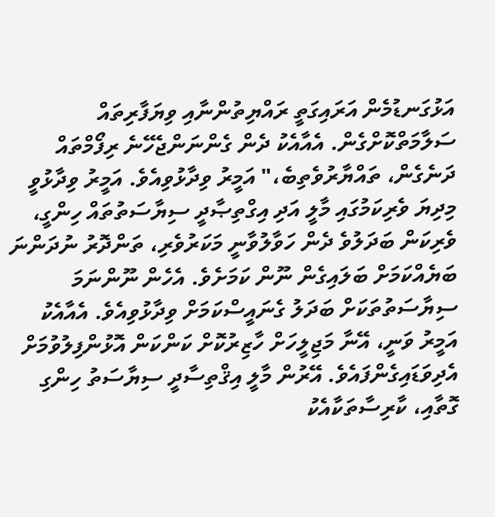އަޅުގަނޑުމެން އަރައިގަތީ ރައްޔިތުންނާއި ވިޔަފާރިތައް ސަލާމަތްކޮށްގެން. އެއާއެކު ދެން ގެންނަންޖެހޭނެ ރިފޯމްތައް ދަނެގެން، ތައްޔާރުވެތިބެ،" އަމީރު ވިދާޅުވިއެވެ. އަމީރު ވިދާޅުވީ މިދިޔަ ވެރިކަމުގައި މާލީ އަދި އިގްތިޞާދީ ސިޔާސަތުތައް ހިންގީ، ވެރިކަން ބަދަލުވެ ދެން ހަވާލުވާނީ މަކަރުވެރި، ތަންދޮރު ނުދަންނަ ބަޔެއްކަމަށް ބަލައިގެން ނޫން ކަމަށެވެ. އެހެން ނޫންނަމަ ސިޔާސަތުތަކަށް ބަދަލު ގެނައީސްކަމަށް ވިދާޅުވިއެވެ. އެއާއެކު އަމީރު ވަނީ، އޭނާ މަޖިލީހަށް ހާޒިރުކޮށް ކަންކަން އޮޅުންފިލުވުމަށް އެދިވަޑައިގެންފައެވެ. އޭރުން މާލީ އިޤްތިސާދީ ސިޔާސަތު ހިންގި ގޮތާއި، ކާރިސާތަކާއެކު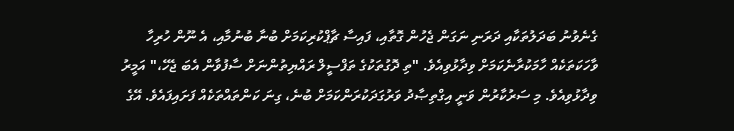ގެނެވުނު ބަދަލުތަކާއި ދަރަނި ނަގަން ޖެހުން ގޮތާއި، ފައިސާ ޗާޕްކުރިކަމަށް ބުނާ ބުނުމާއި، އެ ނޫން ހުރިހާ ވާހަކަތަކެއް ހާމަކުރާނެކަމަށް ވިދާޅުވިއެވެ. "ތި ދޮގުތަކުގެ ތަފްސީލް ރައްޔިތުންނަށް ސާފުވާން އެބަ ޖެހޭ،" އަމީރު ވިދާޅުވިއެވެ. މި ސަރުކާރުން ވަނީ އިގްތިޞާދު ވަރުގަދަކުރަންކަމަށް ބުނެ، ގިނަ ކަންތައްތަކެއް ފަށައިފައެވެ. އޭގެ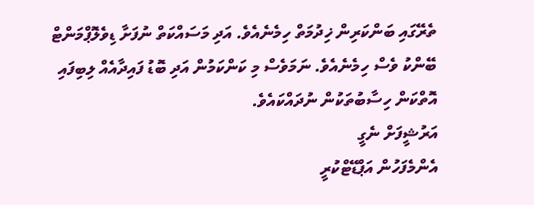ތެރޭގައި ބަންކަރިން ޚިދުމަތް ހިމެނެއެވެ. އަދި މަސައްކަތް ނުފަށާ ޑިވެލޮޕްމަންޓް ބޭންކު ވެސް ހިމެނެއެވެ. ނަމަވެސް މި ކަންކަމުން އަދި ބޮޑު ފައިދާއެއް ލިބިފައި އޮތްކަން ހިސާބުތަކުން ނުދައްކައެވެ.
އަރުޝީފަށް ނެގީ
އެންމެފަހުން އަޕްޑޭޓްކުރީ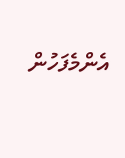އެންމެފަހުން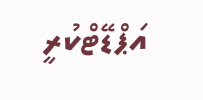އަޕްޑޭޓްކުރީ